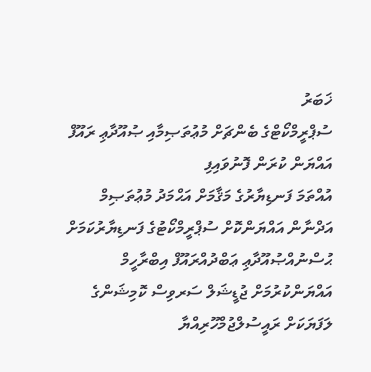ޚަބަރު
ސުޕްރީމްކޯޓްގެ ބެންޗަށް މުޢުތަޞިމާއި ޞުއޫދާޢި ރައޫފް އައްޔަން ކުރަން ފޮނުވައިފި
އުއްތަމަ ފަނޑިޔާރުގެ މަޤާމަށް އަޙްމަދު މުޢުތަޞިމް އަދްނާން އައްޔަންކޮށް ސުޕްރީމްކޯޓުގެ ފަނޑިޔާރުކަމަށް ޙުސްނުއްޞުއޫދާޢި ޢަބްދުއްރައޫފް އިބްރާހީމް އައްޔަންކުރުމަށް ޖުޑީޝަލް ސަރވިސް ކޮމިޝަންގެ ލަފަޔަކަށް ރައީސުލްޖުމްހޫރިއްޔާ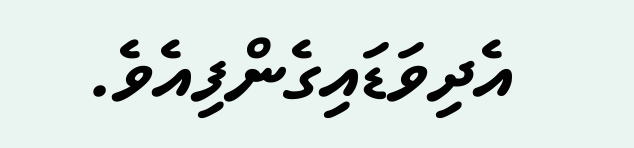އެދިވަޑައިގެންފިއެވެ.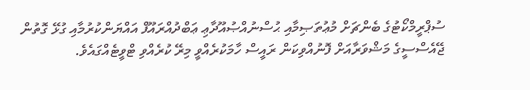ސުޕްރީމްކޯޓުގެ ބެންޗަށް މުޢުތަޞިމާއި ޙުސްނުއްޞުއޫދާޢި ޢަބްދުއްރައޫފް އައްޔަންކުރުމާއި ގުޅޭ ގޮތުން ޖޭއެސްސީގެ މަޝްވަރާއަށް ފޮނުއްވިކަން ރައީސް ހާމަކުރެއްވީ މިރޭ ކުރެއްވި ޓްވީޓެއްގައެވެ.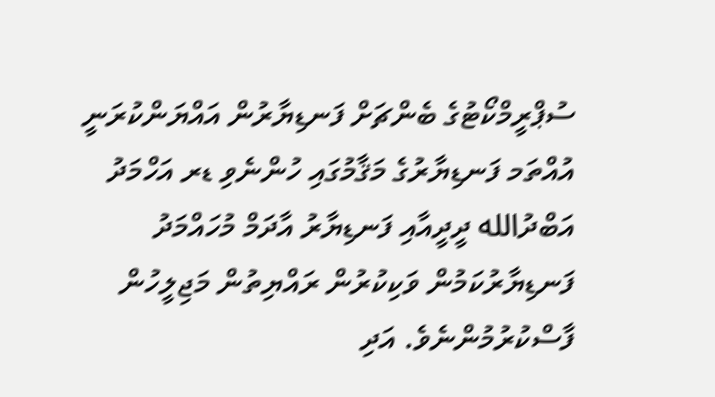ސުޕްރީމްކޯޓުގެ ބެންޗަށް ފަނޑިޔާރުން އައްޔަންކުރަނީ އުއްތަމ ފަނޑިޔާރުގެ މަޤާމުގައި ހުންނެވި ޑރ އަހްމަދު އަބްދުالله ދީދީއާއި ފަނޑިޔާރު އާދަމް މުހައްމަދު ފަނޑިޔާރުކަމުން ވަކިކުރުން ރައްޔިތުން މަޖިލީހުން ފާސްކުރުމުންނެވެ. އަދި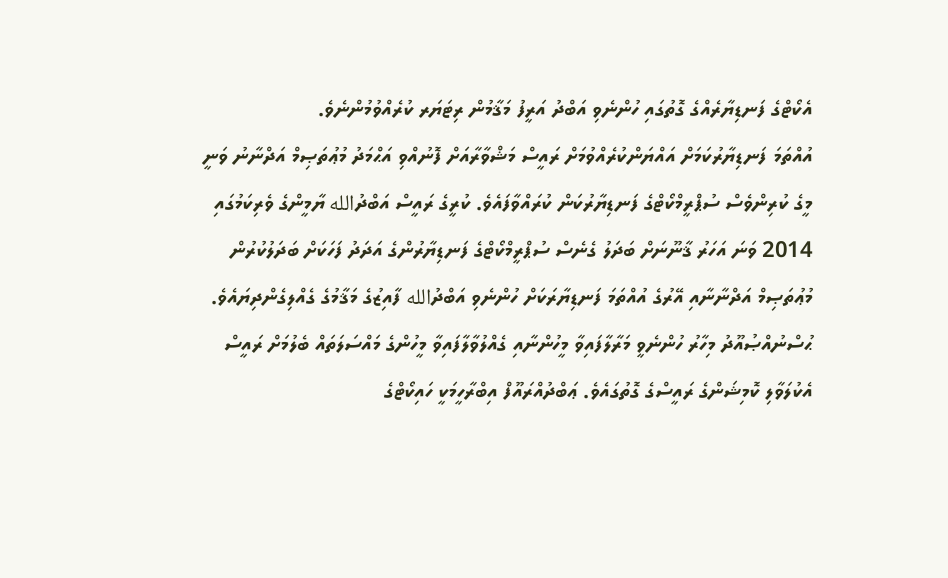އެކޯޓްގެ ފަނޑިޔާރެއްގެ ގޮތުގައި ހުންނެވި އަބްދު އަރީފު މަޤާމުން ރިޓަޔަރ ކުރެއްވުމުންނެވެ.
އުއްތަމަ ފަނޑިޔާރުކަމަށް އައްޔަންކުރެއްވުމަށް ރައީސް މަޝްވާރާއަށް ފޮނުއްވި އަޙްމަދު މުޢުތަޞިމް އަދްނާނު ވަނީ މީގެ ކުރިންވެސް ސުޕްރީމްކޯޓްގެ ފަނޑިޔާރުކަން ކުރައްވާފައެވެ. ކުރީގެ ރައީސް އަބްދުالله ޔާމީންގެ ވެރިކަމުގައި 2014 ވަނަ އަހަރު ޤާނޫނަށް ބަދަލު ގެނެސް ސުޕްރީމްކޯޓްގެ ފަނޑިޔާރުންގެ އަދަދު ފަހަކަށް ބަދަލުކުރުން މުޢުތަޞިމް އަދްނާނާއި އޭރުގެ އުއްތަމަ ފަނޑިޔާރަކަށް ހުންނެވި އަބްދުالله ފާއިޒުގެ މަޤާމުގެ ގެއްލިގެންދިޔައެވެ.
ޙުސްނުއްޞުއޫދު މިހާރު ހުންނެވީ މަރާލާފައިވާ މީހުންނާއި ގެއްލުވާލާފައިވާ މީހުންގެ މައްސަލަތައް ބެލުމަށް ރައީސް އެކުލަވާލި ކޮމިޝަންގެ ރައީސްގެ ގޮތުގައެވެ. ޢަބްދުއްރައޫފް އިބްރާހީމަކީ ހައިކޯޓްގެ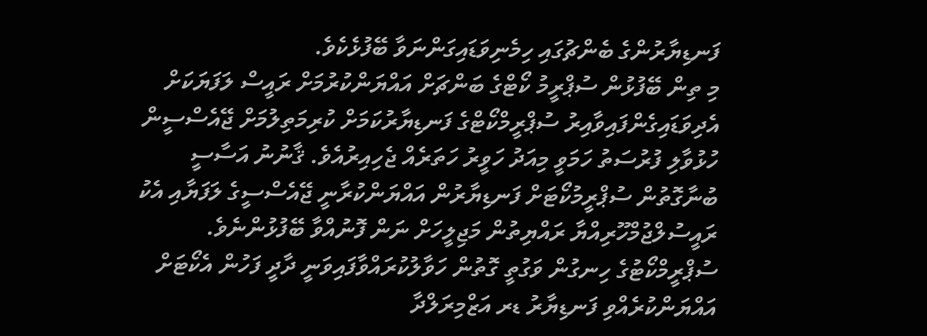ފަނޑިޔާރުންގެ ބެންޗުގައި ހިމެނިވަޑައިގަންނަވާ ބޭފުޅެކެވެ.
މި ތިން ބޭފުޅުން ސުޕްރީމު ކޯޓްގެ ބަންޗަށް އައްޔަންކުރުމަށް ރައީސް ލަފަޔަކަށް އެދިވަޑައިގެންފައިވާއިރު ސުޕްރީމްކޯޓްގެ ފަނޑިޔާރުކަމަށް ކުރިމަތިލުމަށް ޖޭއެސްސީން ހުޅުވާލި ފުރުސަތު ހަމަވީ މިއަދު ހަވީރު ހަތަރެއް ޖެހިއިރުއެވެ. ޤާނުނު އަސާސީ ބުނާގޮތުން ސުޕްރީމުކޯޓަށް ފަނޑިޔާރުން އައްޔަންކުރާނީ ޖޭއެސްސީގެ ލަފަޔާއި އެކު ރައީސުލްޖުމްހޫރިއްޔާ ރައްޔިތުން މަޖިލީހަށް ނަން ފޮނުއްވާ ބޭފުޅުންނެވެ.
ސުޕްރީމްކޯޓުގެ ހިނގުން ވަގުތީ ގޮތުން ހަވާލުކުރައްވާފައިވަނީ ދާދީ ފަހުން އެކޯޓަށް އައްޔަންކުރެއްވި ފަނޑިޔާރު ޑރ އަޒްމިރަލްދާ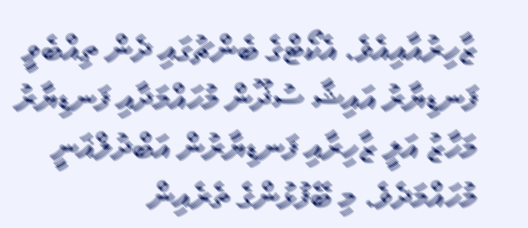ޒާހިރުއާއިއެވެ. އެކޯޓްގެ ބެންޗުގައި ދެން ތިއްބެވީ ފަނޑިޔާރު އައިޝާ ސުޛޫން މުހައްމަދާއި ފަނޑިޔާރު މަހާޒު އަލީ ޒާހިރާއި ފަނޑިޔާރުން އަބްދުލްޣަނީ މުހައްމަދެވެ. މި ބޭފުޅުންގެ ތެރެއިން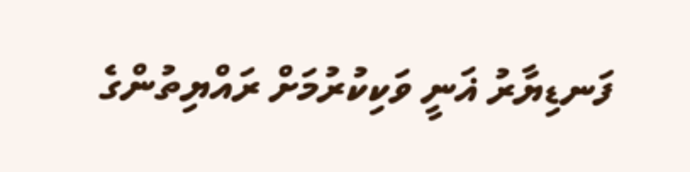ފަނޑިޔާރު ޣަނީ ވަކިކުރުމަށް ރައްޔިތުންގެ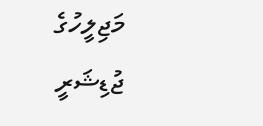މަޖިލީހުގެ ޖުޑިޝަރީ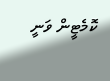ކޮމެޓީން ވަނީ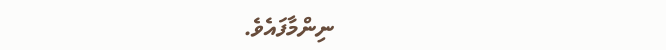ނިންމާފައެވެ.